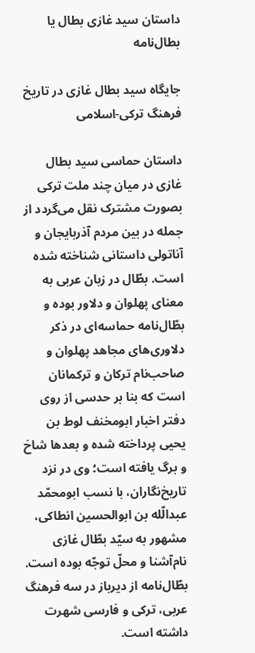داستان سید غازی بطال یا بطا‌ل‌نامه

جایگاه سید بطال غازی در تاریخ فرهنگ ترکی-اسلامی

داستان حماسی سید بطال غازی در میان چند ملت ترکی بصورت مشترک نقل می‌گردد از جمله در بین مردم آذربایجان و آناتولی داستانی شناخته شده است. بطّال در زبان عربی به معنای پهلوان و دلاور بوده و بطّال‌نامه حماسه‌ای در ذکر دلاوری‌های مجاهد پهلوان و صاحب‌نام ترکان و ترکمانان است که بنا بر حدسی از روی دفتر اخبار ابومخنف لوط بن یحیی پرداخته شده و بعدها شاخ و برگ یافته است؛ وی در نزد تاریخ‌نگاران، با نسب ابومحمّد عبدالّله بن ابوالحسین انطاکی، مشهور به سیّد بطّال غازی نام‌آشنا و محلّ توجّه بوده است. بطّال‌نامه از دیرباز در سه فرهنگ عربی، ترکی و فارسی شهرت داشته است.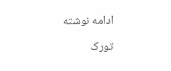ادامه نوشته

تورک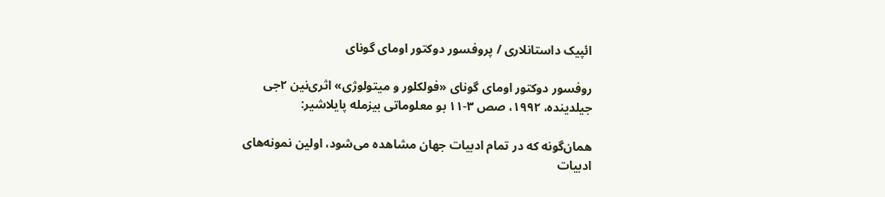ائپیک داستانلاری / پروفسور دوکتور اومای گونای

روفسور دوکتور اومای گونای «فولکلور و میتولوژی» اثری‌نین ۲جی جیلدینده، ۱۹۹۲، صص ۳-۱۱ بو معلوماتی بیزمله پایلاشیر:

همان‌گونه که در تمام ادبیات جهان مشاهده می‌شود، اولین نمونه‌های ادبیات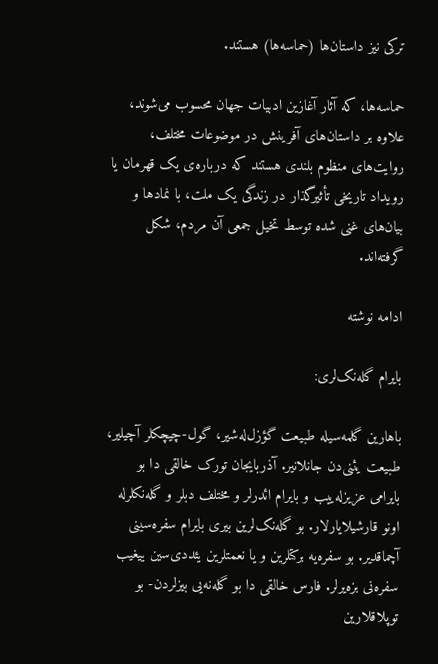ترکی نیز داستان‌ها (حماسه‌ها) هستند.

حماسه‌ها، که آثار آغازین ادبیات جهان محسوب می‌شوند، علاوه بر داستان‌های آفرینش در موضوعات مختلف، روایت‌های منظوم بلندی هستند که درباره‌ی یک قهرمان یا رویداد تاریخی تأثیرگذار در زندگی یک ملت، با نمادها و بیان‌های غنی شده توسط تخیل جمعی آن مردم، شکل گرفته‌اند.

ادامه نوشته

بایرام گله‌نک‌لری:

باهارین گلمه‌سیله طبیعت گؤزل‌له‌شیر، گول-چیچکلر آچیلیر، طبیعت یئنی‌دن جانلانیر. آذربایجان تورک خالقی دا بو بایرامی عزیزله‌ییب و بایرام ائدرلر و مختلف دبلر و گله‌نکلرله اونو قارشیلایارلار. بو گله‌نک‌لرین بیری بایرام سفره‌سینی آچماقدیر. بو سفره‌یه برکتلرین و یا نعمتلرین یئددی‌سین ییغیب سفره‌نی بزه‌یرلر. فارس خالقی دا بو گله‌نه‌یی بیزلردن- بو توپلاقلارین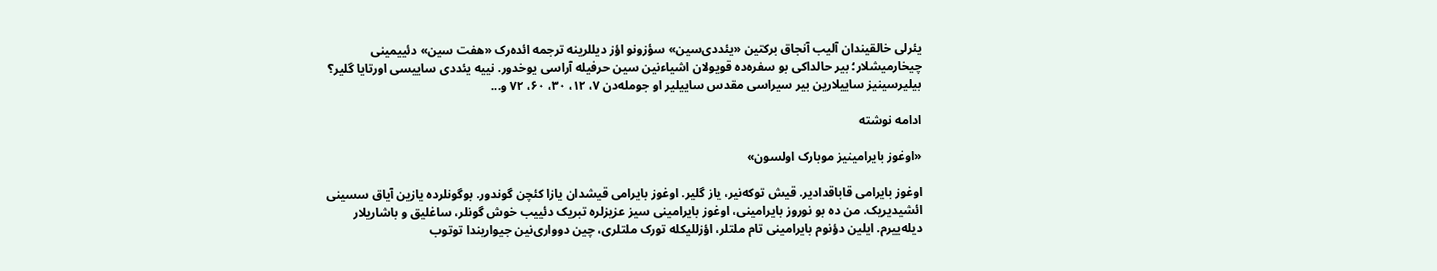یئرلی خالقیندان آلیب آنجاق برکتین «یئددی‌سین» سؤزونو اؤز دیللرینه ترجمه ائده‌رک «هفت سین» دئییمینی چیخارمیشلار؛ بیر حالداکی بو سفره‌ده قویولان اشیاءنین سین حرفیله آراسی یوخدور. نییه یئددی ساییسی اورتایا گلیر؟ بیلیرسینیز ساییلارین بیر سیراسی مقدس ساییلیر او جومله‌دن ۷، ۱۲، ۳۰، ۶۰، ۷۲ و...

ادامه نوشته

«اوغوز بایرامینیز موبارک اولسون»

اوغوز بایرامی قاباقدادیر. قیش توکه‌نیر، یاز گلیر. اوغوز بایرامی قیشدان یازا کئچن گوندور. بوگونلرده یازین آیاق سسینی ائشیدیریک. من ده بو نوروز بایرامینی، اوغوز بایرامینی سیز عزیزلره تبریک دئییب خوش گونلر، ساغلیق و باشاریلار دیله‌ییرم. ایلین دؤنوم بایرامینی تام ملتلر، اؤزللیکله تورک ملتلری، چین دوواری‌نین جیواریندا توتوب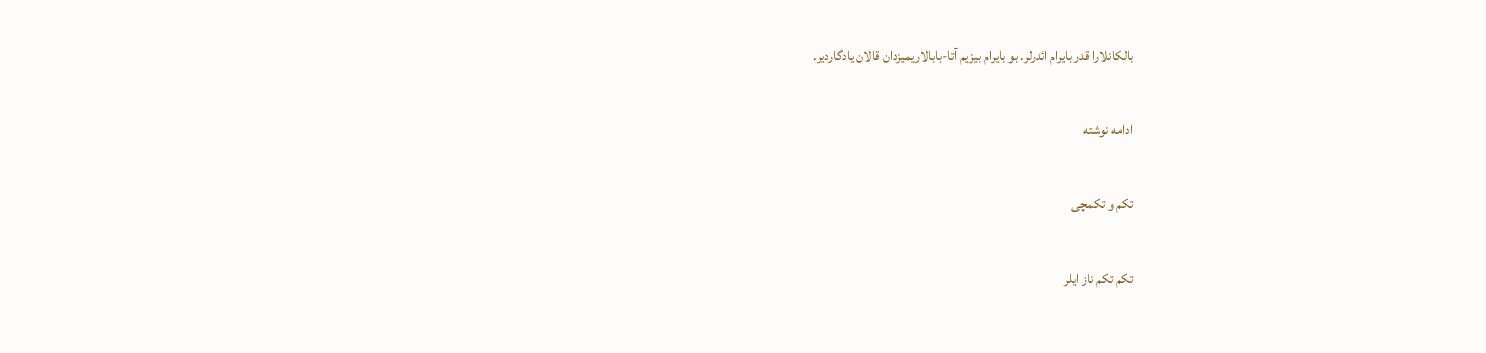بالکانلارا قدر بایرام ائدرلر. بو بایرام بیزیم آتا-بابالاریمیزدان قالان یادگاردیر.

ادامه نوشته

تکم و تکمچی

تکم تکم ناز ایلر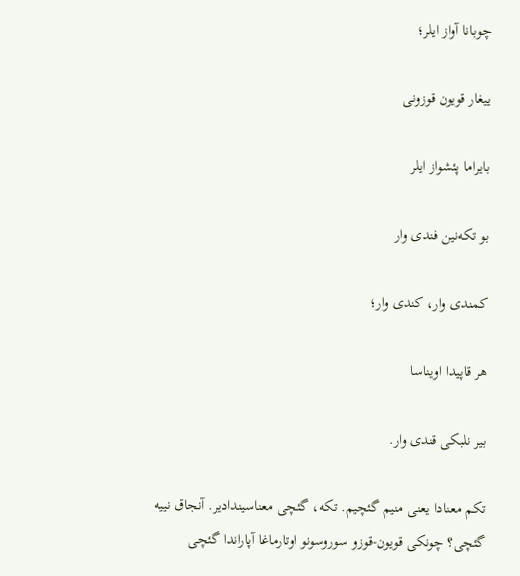چوبانا آواز ایلر؛

ییغار قویون قوزونی

بایراما پئشواز ایلر

بو تکه‌نین فندی وار

کمندی وار، کندی وار؛

هر قاپیدا اویناسا

بیر نلبکی قندی وار.

تکم معنادا یعنی منیم گئچیم. تکه، گئچی معناسیندادیر. آنجاق نییه گئچی؟ چونکی قویون-قوزو سوروسونو اوتارماغا آپاراندا گئچی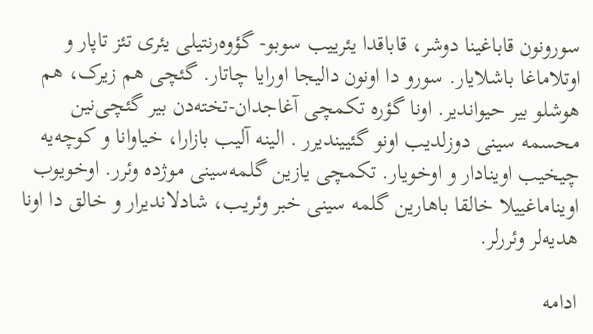سورونون قاباغینا دوشر، قاباقدا یئرییب سوبو- گؤوه‌رنتیلی یئری تئز تاپار و اوتلاماغا باشلایار. سورو دا اونون دالیجا اورایا چاتار. گئچی هم زیرک، هم هوشلو بیر حیواندیر. اونا گؤره تکمچی آغاجدان-تخته‌دن بیر گئچی‌نین محسمه سینی دوزلدیب اونو گئییندیرر . الینه آلیب بازارا، خیاوانا و کوچه‌یه چیخیب اوینادار و اوخویار. تکمچی یازین گلمه‌سینی موژده وئرر. اوخویوب اویناماغییلا خالقا باهارین گلمه سینی خبر وئریب، شادلاندیرار و خالق دا اونا هدیه‌لر وئررلر.

ادامه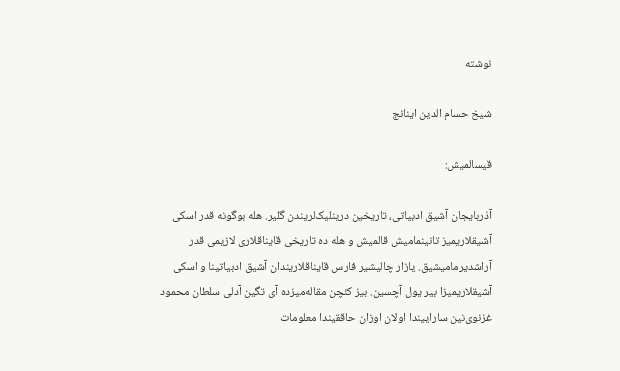نوشته

شیخ حسام الدین اینانج

قیسالمیش:

آذربایجان آشیق ادبیاتی، تاریخین درینلیک‌لریندن گلیر. هله بوگونه قدر اسکی آشیقلاریمیز تانینمامیش قالمیش و هله ده تاریخی قایناقلاری لازیمی قدر آراشدیرمامیشیق. یازار چالیشیر فارس قایناقلاریندان آشیق ادبیاتینا و اسکی آشیقلاریمیزا بیر یول آچسین. بیز کئچن مقاله‌میزده آی تگین آدلی سلطان محمود غزنوی‌نین ساراییندا اولان اوزان حاققیندا معلومات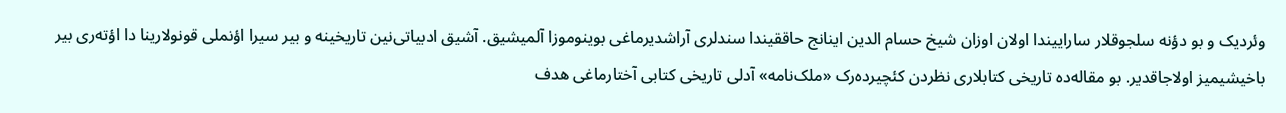وئردیک و بو دؤنه سلجوقلار ساراییندا اولان اوزان شیخ حسام الدین اینانج حاققیندا سندلری آراشدیرماغی بوینوموزا آلمیشیق. آشیق ادبیاتی‌نین تاریخینه و بیر سیرا اؤنملی قونولارینا دا اؤته‌ری بیر باخیشیمیز اولاجاقدیر. بو مقاله‌ده تاریخی کتابلاری نظردن کئچیرده‌رک «ملک‌نامه» آدلی تاریخی کتابی آختارماغی هدف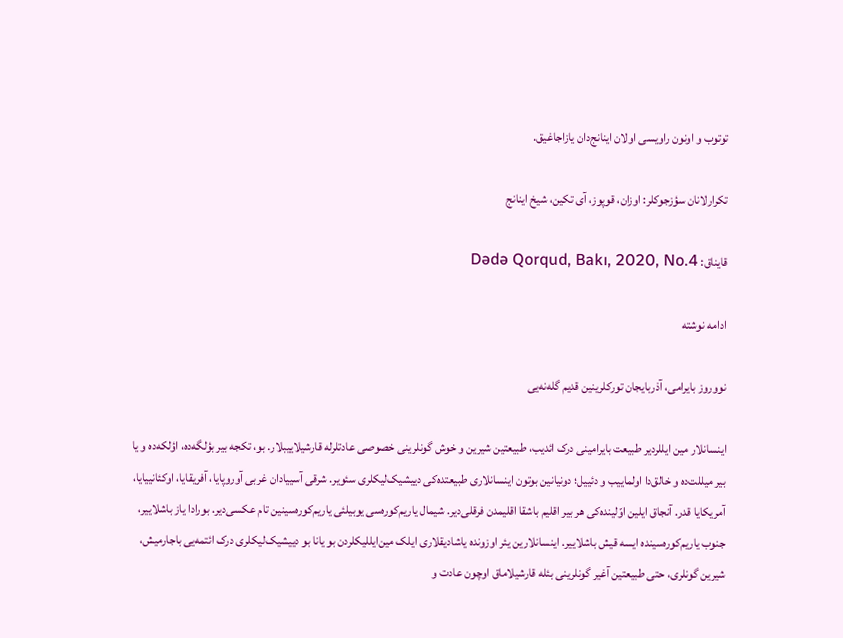توتوب و اونون راویسی اولان اینانج‌دان یازاجاغیق.

تکرارلانان سؤزجوکلر: اوزان، قوپوز، آی تکین، شیخ اینانج

قایناق: Dədə Qorqud, Bakı, 2020, No.4

ادامه نوشته

نووروز بایرامی، آذربایجان تورکلرینین قدیم گله‌نه‌یی

اینسانلار مین ایللردیر طبیعت بایرامینی درک ائدیب، طبیعتین شیرین و خوش گونلرینی خصوصی عادتلرله قارشیلاییبلار. بو، تکجه بیر بؤلگه‌ده، اؤلکه‌ده و یا بیر میللت‌ده و خالق‌دا اولماییب و دئییل؛ دونیانین بوتون اینسانلاری طبیعتده‌کی دییشیک‌لیکلری سئویر. شرقی آسییادان غربی آوروپایا، آفریقایا، اوکئانییایا، آمریکایا قدر. آنجاق ایلین اوّلینده‌کی هر بیر اقلیم باشقا اقلیمدن فرقلی‌دیر. شیمال یاریم‌کوره‌سی یوبیلئی یاریم‌کوره‌سینین تام عکسی‌دیر. بورادا یاز باشلاییر، جنوب یاریم‌کوره‌سینده ایسه قیش باشلاییر. اینسانلارین یئر اوزونده یاشادیقلاری ایلک مین‌ایللیکلردن بو یانا بو دییشیک‌لیکلری درک ائتمه‌یی باجارمیش، شیرین گونلری، حتی طبیعتین آغیر گونلرینی بئله قارشیلاماق اوچون عادت و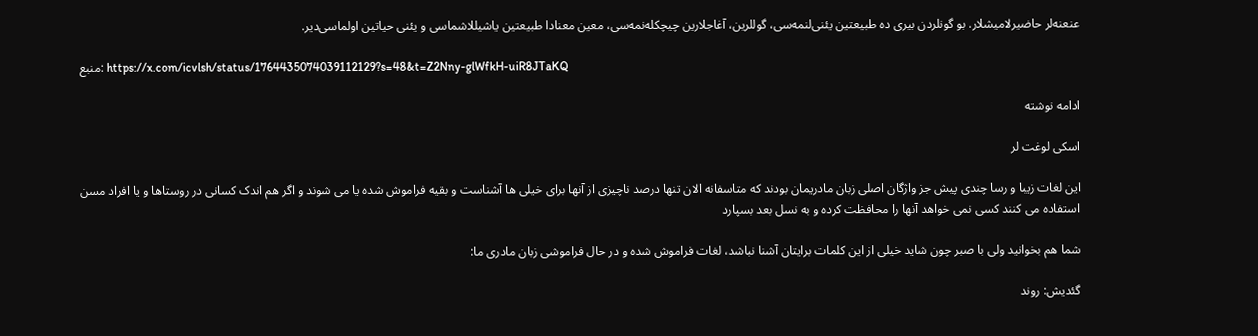عنعنه‌لر حاضیرلامیشلار. بو گونلردن بیری ده طبیعتین یئنی‌لنمه‌سی، گوللرین، آغاجلارین چیچکله‌نمه‌سی، معین معنادا طبیعتین یاشیللاشماسی و یئنی حیاتین اولماسی‌دیر.

منبع: https://x.com/icvlsh/status/1764435074039112129?s=48&t=Z2Nny-glWfkH-uiR8JTaKQ

ادامه نوشته

اسکی لوغت لر

این لغات زیبا و رسا چندی پیش جز واژگان اصلی زبان مادريمان بودند که متاسفانه الان تنها درصد ناچیزی از آنها برای خیلی ها آشناست و بقیه فراموش شده یا می شوند و اگر هم اندک کسانی در روستاها و یا افراد مسن استفاده می کنند کسی نمی خواهد آنها را محافظت کرده و به نسل بعد بسپارد

شما هم بخوانید ولی با صبر چون شاید خیلی از این کلمات برایتان آشنا نباشد، لغات فراموش شده و در حال فراموشی زبان مادری ما:

گئديش: روند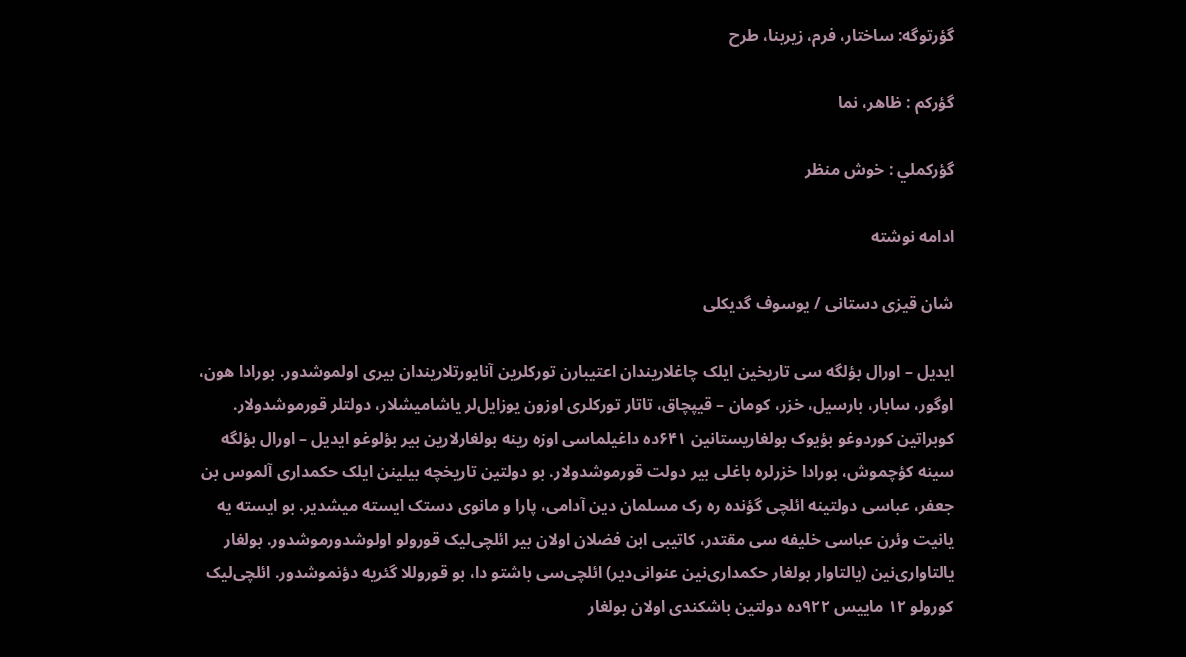گؤرتوگه: ساختار، فرم، زيربنا، طرح

گؤركم : ظاهر، نما

گؤركملي : خوش منظر

ادامه نوشته

شان قیزی دستانی / یوسوف گدیکلی

ایدیل – اورال بؤلگه سی تاریخین ایلک چاغلاریندان‌ اعتیبارن تورکلرین آنایورتلاریندان‌ بیری اولموشدور. بورادا هون، اوگور، سابار، بارسیل، خزر، کومان – قیپچاق، تاتار تورکلری اوزون یوزایل‌لر یاشامیشلار، دولتلر قورموشدولار. کوبراتین کوردوغو بؤیوک بولغاریستانین ۶۴۱ده داغیلماسی اوزه رینه بولغارلارین بیر بؤلوغو ایدیل – اورال بؤلگه سینه کؤچموش، بورادا خزرلره باغلی بیر دولت قورموشدولار. بو دولتین تاریخچه بیلینن ایلک حکمداری آلموس بن جعفر، عباسی دولتینه ائلچی گؤنده ره رک مسلمان دین آدامی، پارا و مانوی دستک ایسته میشدیر. بو ایسته یه یانیت وئرن عباسی خلیفه سی مقتدر، کاتیبی ابن فضلان اولان بیر ائلچی‌لیک قورولو اولوشدورموشدور. بولغار یالتاواری‌نین (یالتاوار بولغار حکمداری‌نین عنوانی‌دیر) ائلچی‌سی باشتو دا، بو قوروللا گئریه دؤنموشدور. ائلچی‌لیک کورولو ۱۲ ماییس ۹۲۲ده دولتین باشکندی اولان بولغار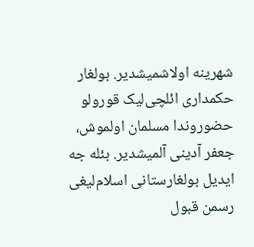شهرینه اولاشمیشدیر. بولغار حکمداری ائلچی‌لیک قورولو حضوروندا مسلمان اولموش، جعفر آدینی آلمیشدیر. بئله جه ایدیل بولغارستانی اسلام‌لیغی رسمن قبول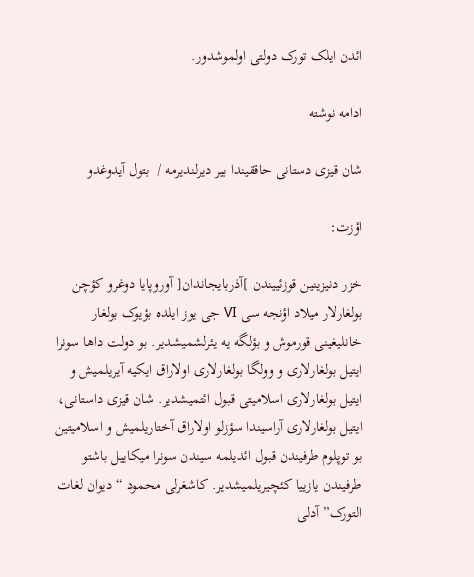ائدن ایلک تورک دولتی اولموشدور.

ادامه نوشته

شان قیزی دستانی حاققیندا بیر دیرلندیرمه /  بتول آیدوغدو

اؤزت:

خزر دنیزینین قوزئییندن ]آذربایجاندان[ آوروپایا دوغرو کؤچن بولغارلار میلاد اؤنجه سی VI جی یوز ایلده بؤیوک بولغار خانلیغینی قورموش و بؤلگه یه یئرلشمیشدیر. بو دولت داها سونرا ایتیل بولغارلاری و وولگا بولغارلاری اولاراق ایکیه آیریلمیش و ایتیل بولغارلاری اسلامیتی قبول ائتمیشدیر. شان قیزی داستانی، ایتیل بولغارلاری آراسیندا سؤزلو اولاراق آختاریلمیش و اسلامیتین بو توپلوم طرفیندن قبول ائدیلمه سیندن سونرا میکاییل باشتو طرفیندن یازییا کئچیریلمیشدیر. کاشغرلی محمود “دیوان لغات التورک” آدلی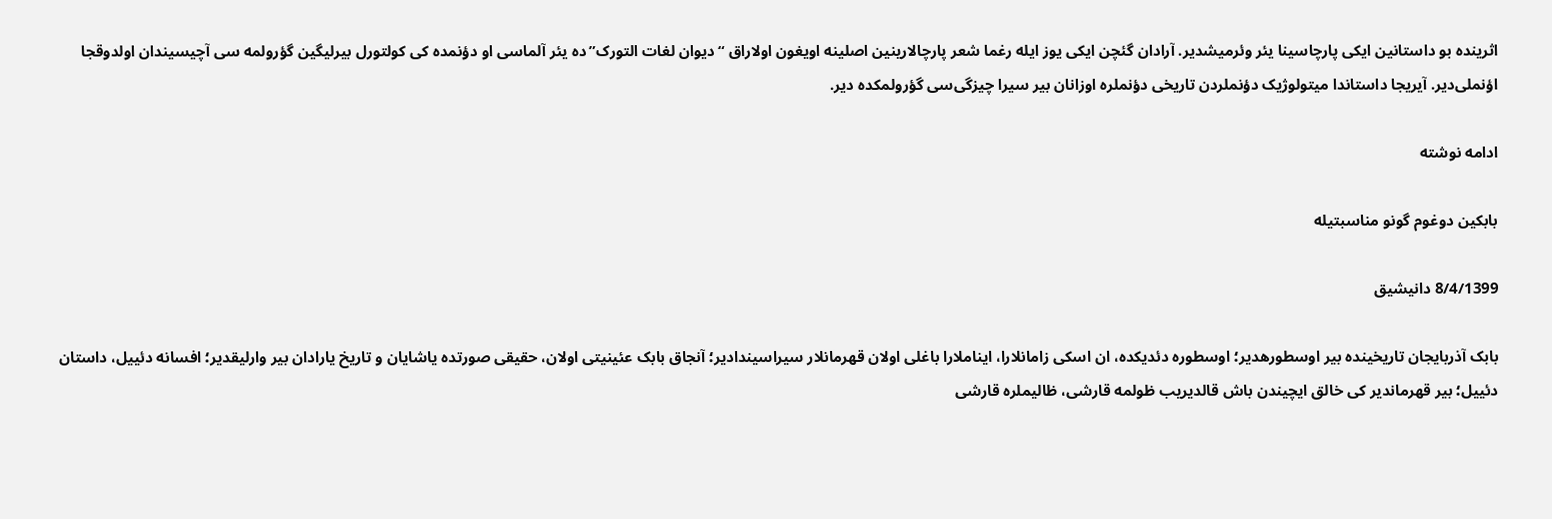اثرینده بو داستانین ایکی پارچاسینا یئر وئرمیشدیر. آرا‌دان گئچن ایکی یوز ایله رغما شعر پارچا‌لارینین اصلینه اویغون اولاراق “دیوان لغات التورک”ده یئر آلماسی او دؤنمده کی کولتورل بیرلیگین گؤرولمه سی آچیسیندان اولدوقجا اؤنملی‌دیر. آیریجا داستاندا میتولوژیک دؤنملردن تاریخی دؤنملره اوزانان بیر سیرا چیزگی‌سی گؤرولمکده دیر.

ادامه نوشته

بابکین دوغوم گونو مناسبتیله

8/4/1399 دانیشیق

بابک آذربایجان تاریخینده بیر اوسطورهدیر؛ اوسطوره دئدیکده، ان اسکی زامانلارا، ایناملارا باغلی اولان قهرمانلار سیراسیندادیر؛ آنجاق بابک عئینیتی اولان، حقیقی صورتده یاشایان و تاریخ یارادان بیر وارلیقدیر؛ افسانه دئییل، داستان دئییل؛ بیر قهرماندیر کی خالق ایچیندن باش قالدیریب ظولمه قارشی، ظالیملره قارشی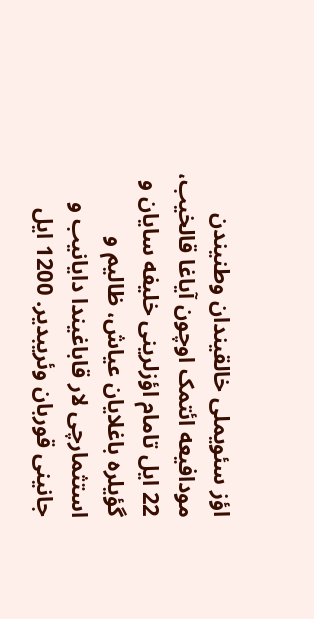اؤز سئویملی خالقیندان وطنیندن مودافیعه ائتمک اوچون آیاغا قالخیب، 22 ایل تامام اؤزلرینی خلیفه سایان و گؤیلره باغلایان عیاش، ظالیم و استثمارچی لار قاباغیندا دایانیب و جانینی قوربان وئریبدیر. 1200 ایل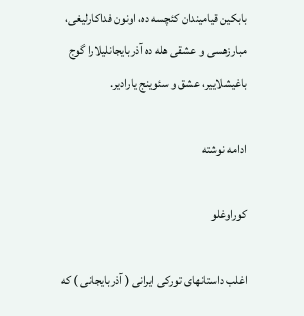بابکین قیامیندان کئچسه ده، اونون فداکارلیغی، مبارزهسی و عشقی هله ده آذربایجانلیلارا گوج باغیشلاییر، عشق و سئوینج یارادیر.

ادامه نوشته

کوراوغلو

اغلب داستانهای تورکی ایرانی ( آذربایجانی ) که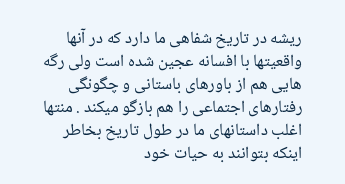ریشه در تاریخ شفاهی ما دارد که در آنها  واقعیتها با افسانه عجین شده است ولی رگه هایی هم از باورهای باستانی و چگونگی رفتارهای اجتماعی را هم بازگو میکند . منتها اغلب داستانهای ما در طول تاریخ بخاطر اینکه بتوانند به حیات خود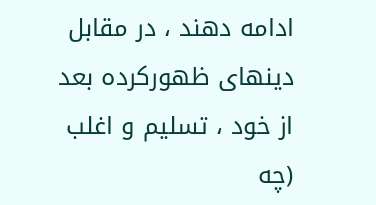ادامه دهند ، در مقابل دینهای ظهورکرده بعد از خود ، تسلیم و اغلب (چه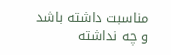مناسبت داشته باشد و چه نداشته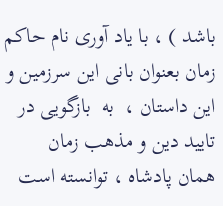باشد ) ، با یاد آوری نام حاکم زمان بعنوان‌ بانی این سرزمین و این داستان ،  به  بازگویی در تایید دین و مذهب زمان  همان پادشاه ، توانسته است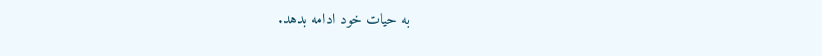به حیات خود ادامه بدهد.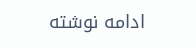ادامه نوشته